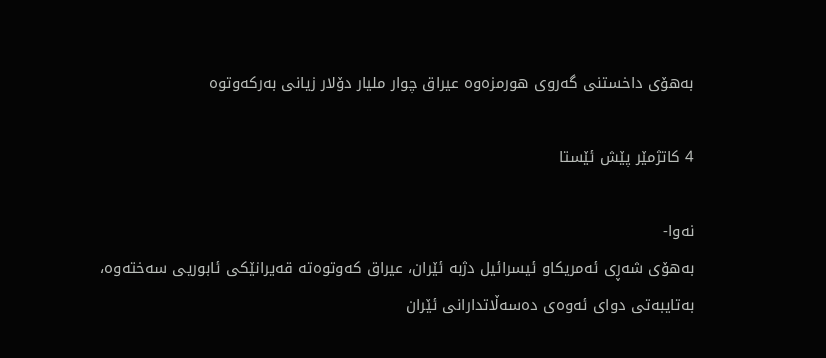بەهۆی داخستنی گەروی هورمزەوە عیراق چوار ملیار دۆلار زیانی بەركەوتوە

4 کاتژمێر پێش ئێستا

نەوا-
بەهۆی شەڕی ئەمریكاو ئیسرائیل دژبە ئێران، عیراق كەوتوەتە قەیرانێكی ئابوریی سەختەوە، بەتایبەتی دوای ئەوەی دەسەڵاتدارانی ئێران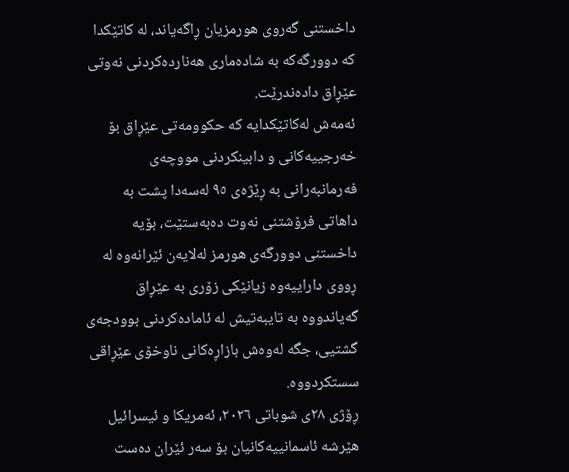داخستنی گەروی هورمزیان ڕاگەیاند، لە كاتێكدا كە دوورگەكە بە شادەماری ھەناردەكردنی نەوتی عێڕاق دادەندرێت.
ئەمەش لەكاتێكدایە كە حكوومەتی عێڕاق بۆ خەرجییەكانی و دابینكردنی مووچەی فەرمانبەرانی بە ڕێژەی ٩٥ لەسەدا پشت بە داھاتی فرۆشتنی نەوت دەبەستێت، بۆیە داخستنی دوورگەی ھورمز لەلایەن ئێرانەوە لە ڕووی داراییەوە زیانێكی زۆری بە عێڕاق گەیاندووە بە تایبەتیش لە ئامادەكردنی بوودجەی گشتیی، جگە لەوەش بازاڕەكانی ناوخۆی عێڕاقی سستكردووە.
ڕۆژی ٢٨ی شوباتی ٢٠٢٦، ئەمریكا و ئیسرائیل ھێرشە ئاسمانییەكانیان بۆ سەر ئێران دەست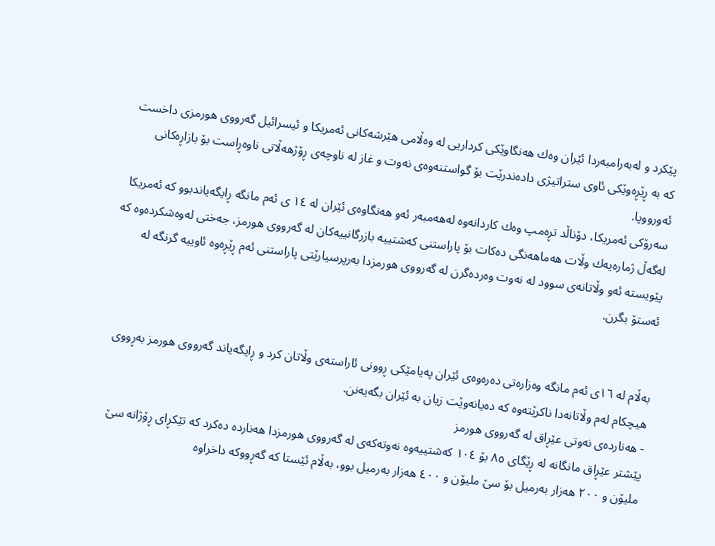پێكرد و لەبەرامبەردا ئێران وەك ھەنگاوێكی كرداریی لە وەڵامی ھێرشەكانی ئەمریكا و ئیسرائیل گەرووی ھورمزی داخست كە بە ڕێڕەوێكی ئاوی ستراتیژی دادەندرێت بۆ گواستنەوەی نەوت و غاز لە ناوچەی ڕۆژھەڵاتی ناوەڕاست بۆ بازاڕەكانی ئەورووپا.
سەرۆكی ئەمریكا، دۆناڵد تڕەمپ وەك كاردانەوە لەھەمبەر ئەو ھەنگاوەی ئێران لە ١٤ ی ئەم مانگە ڕایگەیاندبوو كە ئەمریكا لەگەڵ ژمارەیەك وڵات ھەماھەنگی دەكات بۆ پاراستنی كەشتییە بازرگانییەكان لە گەرووی ھورمز، جەختی لەوەشكردەوە كە پێویستە ئەو وڵاتانەی سوود لە نەوت وەردەگرن لە گەرووی ھورمزدا بەرپرسیارێتی پاراستنی ئەم ڕێڕەوە ئاوییە گرنگە لە ئەستۆ بگرن.


بەڵام لە ١٦ی ئەم مانگە وەزارەتی دەرەوەی ئێران پەیامێكی ڕوونی ئاراستەی وڵاتان كرد و ڕایگەیاند گەرووی ھورمز بەڕووی ھیچكام لەم وڵاتانەدا ناكرێتەوە كە دەیانەوێت زیان بە ئێران بگەیەنن.
- ھەناردەی نەوتی عێڕاق لە گەرووی ھورمز
پێشتر عێڕاق مانگانە لە ڕێگای ٨٥ بۆ ١٠٤ كەشتییەوە نەوتەكەی لە گەرووی ھورمزدا هەناردە دەكرد كە تێكڕای ڕۆژانە سێ ملیۆن و ٢٠٠ ھەزار بەرمیل بۆ سێ ملیۆن و ٤٠٠ ھەزار بەرمیل بوو، بەڵام ئێستا كە گەڕووكە داخراوە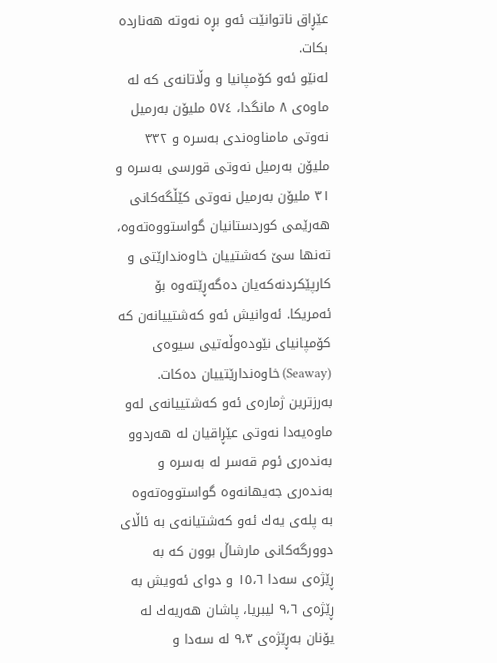عێڕاق ناتوانێت ئەو بڕە نەوتە ھەناردە بكات.
لەنێو ئەو كۆمپانیا و وڵاتانەی كە لە ماوەی ٨ مانگدا، ٥٧٤ ملیۆن بەرمیل نەوتی مامناوەندی بەسرە و ٣٣٢ ملیۆن بەرمیل نەوتی قورسی بەسرە و ٣١ ملیۆن بەرمیل نەوتی كێڵگەكانی ھەرێمی كوردستانیان گواستووەتەوە، تەنھا سێ كەشتییان خاوەندارێتی و كارپێكردنەكەیان دەگەڕێتەوە بۆ ئەمریكا. ئەوانیش ئەو كەشتییانەن كە كۆمپانیای نێودەوڵەتیی سیوەی (Seaway) خاوەندارێتییان دەكات.
بەرزترین ژمارەی ئەو كەشتییانەی لەو ماوەیەدا نەوتی عێڕاقیان لە ھەردوو بەندەری ئوم قەسر لە بەسرە و بەندەری جەیھانەوە گواستووەتەوە بە پلەی یەك ئەو كەشتیانەی بە ئاڵای دوورگەكانی مارشاڵ بوون كە بە ڕێژەی سەدا ١٥،٦ و دوای ئەویش بە ڕێژەی ٩،٦ لیبریا، پاشان ھەریەك لە یۆنان بەڕێژەی ٩،٣ لە سەدا و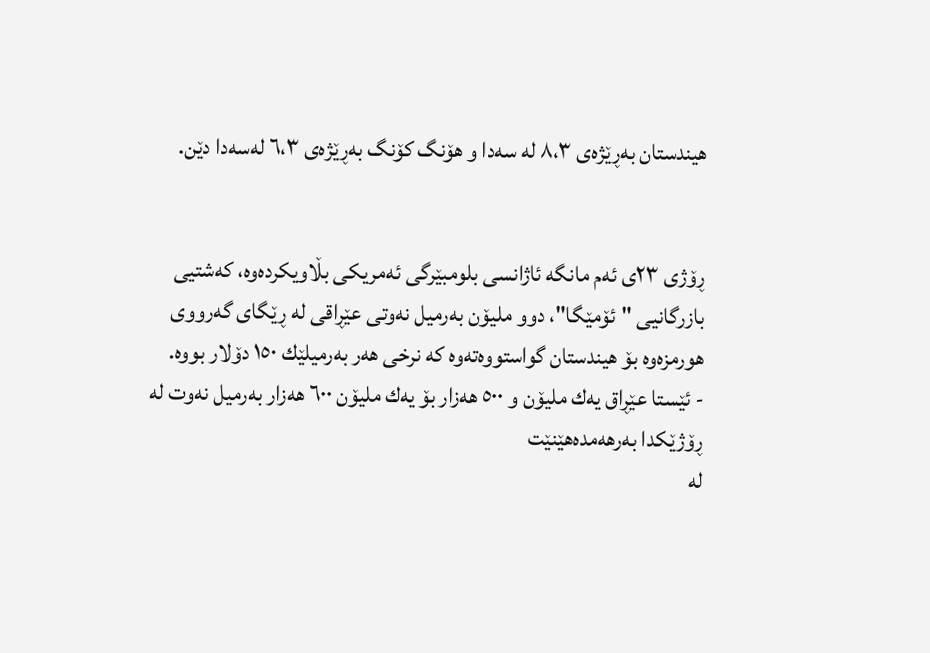ھیندستان بەڕێژەی ٨،٣ لە سەدا و ھۆنگ كۆنگ بەڕێژەی ٦،٣ لەسەدا دێن.


ڕۆژی ٢٣ی ئەم مانگە ئاژانسی بلومبێرگی ئەمریكی بڵاویكردەوە، كەشتیی بازرگانیی "ئۆمێگا"، دوو ملیۆن بەرمیل نەوتی عێڕاقی لە ڕێگای گەرووی ھورمزەوە بۆ ھیندستان گواستووەتەوە كە نرخی ھەر بەرمیلێك ١٥٠ دۆلار بووە.
- ئێستا عێڕاق یەك ملیۆن و ٥٠٠ ھەزار بۆ یەك ملیۆن ٦٠٠ ھەزار بەرمیل نەوت لە ڕۆژێكدا بەرھەمدەھێنێت
لە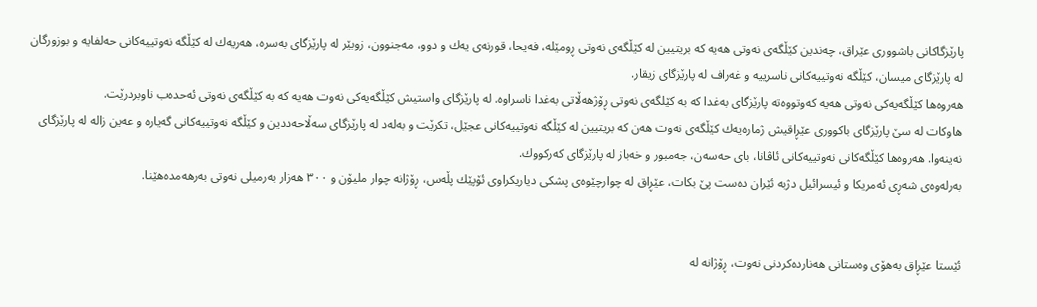پارێزگاكانی باشووری عێراق، چەندین كێڵگەی نەوتی ھەیە كە بریتیین لە كێڵگەی نەوتی ڕومێلە، فەیحا، قورنەی یەك و دوو، مەجنوون، زوبێر لە پارێزگای بەسرە، ھەریەك لە كێڵگە نەوتییەكانی حەلفایە و بوزورگان لە پارێزگای میسان، كێڵگە نەوتییەكانی ناسرییە و غەراف لە پارێزگای زیقار.
هەروەها كێڵگەیەكی نەوتی ھەیە كەوتووەتە پارێزگای بەغدا كە بە كێلگەی نەوتی ڕۆژھەڵاتی بەغدا ناسراوە. لە پارێزگای واستیش كێڵگەیەكی نەوت ھەیە كە بە كێڵگەی نەوتی ئەحدەب ناوبردرێت.
هاوكات لە سێ پارێزگای باكووری عێڕاقیش ژمارەیەك كێڵگەی نەوت ھەن كە بریتیین لە كێڵگە نەوتییەكانی عجێل، تكرێت و بەلەد لە پارێزگای سەڵاحەددین و كێڵگە نەوتییەكانی گەیارە و عەین زالە لە پارێزگای نەینەوا. هەروەها كێڵگەكانی نەوتییەكانی ئاڤانا، بای حەسەن، جەمبور و خەباز لە پارێزگای كەركووك.
بەرلەوەی شەڕی ئەمریكا و ئیسرائیل دژبە ئێران دەست پێ بكات، عێڕاق لە چوارچێوەی پشكی دیاریكراوی ئۆپێك پڵەس، ڕۆژانە چوار ملیۆن و ٣٠٠ ھەزار بەرمیلی نەوتی بەرھەمدەھێنا.


ئێستا عێڕاق بەھۆی وەستانی ھەناردەكردنی نەوت، ڕۆژانە لە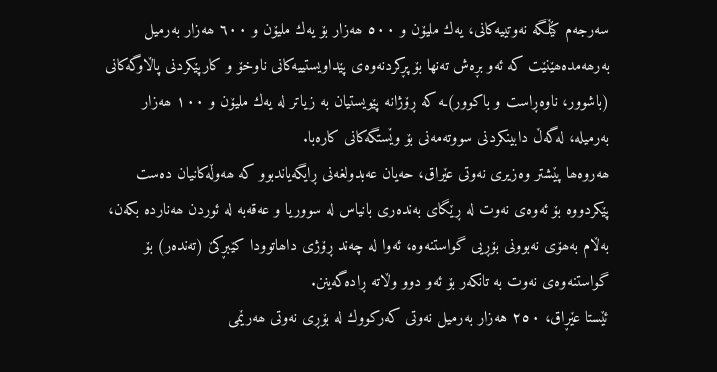سەرجەم كێڵگە نەوتییەكانی، یەك ملیۆن و ٥٠٠ ھەزار بۆ یەك ملیۆن و ٦٠٠ ھەزار بەرمیل بەرھەمدەھێنێت كە ئەو بڕەش تەنھا بۆ پڕكردنەوەی پێداویستییەكانی ناوخۆ و كارپێكردنی پاڵاوگەكانی (باشوور، ناوەڕاست و باكوور)ـە كە ڕۆژانە پێویستیان بە زیاتر لە یەك ملیۆن و ١٠٠ ھەزار بەرمیلە، لەگەڵ دابینكردنی سووتەمەنی بۆ وێستگەكانی كارەبا.
ھەروەھا پێشتر وەزیری نەوتی عێراق، حەیان عەبدولغەنی ڕایگەیاندبوو كە ھەوڵەكانیان دەست پێكردووە بۆ ئەوەی نەوت لە ڕێگای بەندەری بانیاس لە سووریا و عەقەبە لە ئوردن ھەناردە بكەن، بەڵام بەھۆی نەبوونی بۆڕیی گواستنەوە، ئەوا لە چەند ڕۆژی داھاتوودا كێبڕكێ (تەندەر) بۆ گواستنەوەی نەوت بە تانكەر بۆ ئەو دوو وڵاتە ڕادەگەینن.
ئێستا عێڕاق، ٢٥٠ هەزار بەرمیل نەوتی كەركووك لە بۆڕی نەوتی ھەرێمی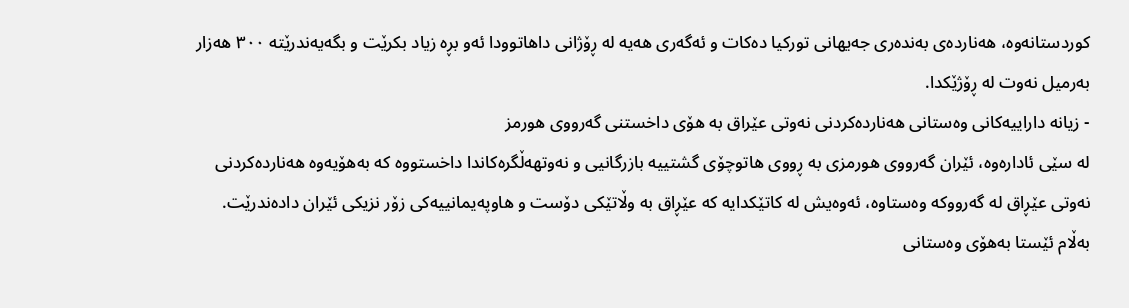كوردستانەوە، ھەناردەی بەندەری جەیھانی توركیا دەكات و ئەگەری ھەیە لە ڕۆژانی داھاتوودا ئەو بڕە زیاد بكرێت و بگەیەندرێتە ٣٠٠ ھەزار بەرمیل نەوت لە ڕۆژێكدا.
- زیانە داراییەكانی وەستانی ھەناردەكردنی نەوتی عێراق بە ھۆی داخستنی گەرووی ھورمز
لە سێی ئادارەوە، ئێران گەرووی ھورمزی بە ڕووی هاتوچۆی گشتییە بازرگانیی و نەوتهەڵگرەكاندا داخستووە كە بەهۆیەوە ھەناردەكردنی نەوتی عێڕاق لە گەرووكە وەستاوە، ئەوەیش لە كاتێكدایە كە عێڕاق بە وڵاتێكی دۆست و ھاوپەیمانییەكی زۆر نزیكی ئێران دادەندرێت.
بەڵام ئێستا بەھۆی وەستانی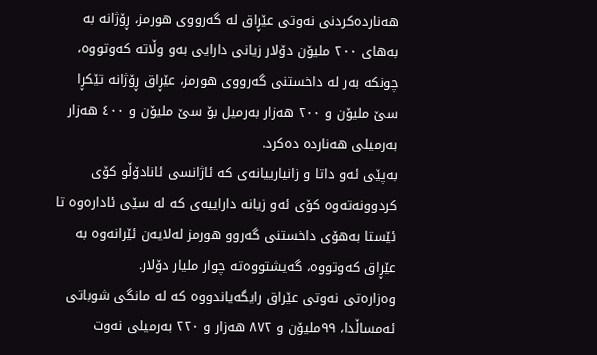ھەناردەكردنی نەوتی عێڕاق لە گەرووی ھورمز، ڕۆژانە بە بەھای ٢٠٠ ملیۆن دۆلار زیانی دارایی بەو وڵاتە كەوتووە، چونكە بەر لە داخستنی گەرووی ھورمز، عێڕاق ڕۆژانە تێكڕا سێ ملیۆن و ٢٠٠ ھەزار بەرمیل بۆ سێ ملیۆن و ٤٠٠ ھەزار بەرمیلی ھەناردە دەكرد.
بەپێی ئەو داتا و زانیارییانەی كە ئاژانسی ئانادۆڵو كۆی كردوونەتەوە كۆی ئەو زیانە داراییەی كە لە سێی ئادارەوە تا ئێستا بەھۆی داخستنی گەروو ھورمز لەلایەن ئێرانەوە بە عێڕاق كەوتووە، گەیشتووەتە چوار ملیار دۆلار.
وەزارەتی نەوتی عێراق رایگەیاندووە كە لە مانگی شوباتی ئەمساڵدا، ٩٩ملیۆن و ٨٧٢ ھەزار و ٢٢٠ بەرمیلی نەوت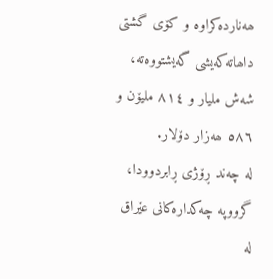ھەناردەكراوە و كۆی گشتی داھاتەكەیشی گەیشتووەتە، شەش ملیار و ٨١٤ ملیۆن و ٥٨٦ ھەزار دۆلار.
لە چەند ڕۆژی ڕابردوودا، گرووپە چەكدارەكانی عێراق لە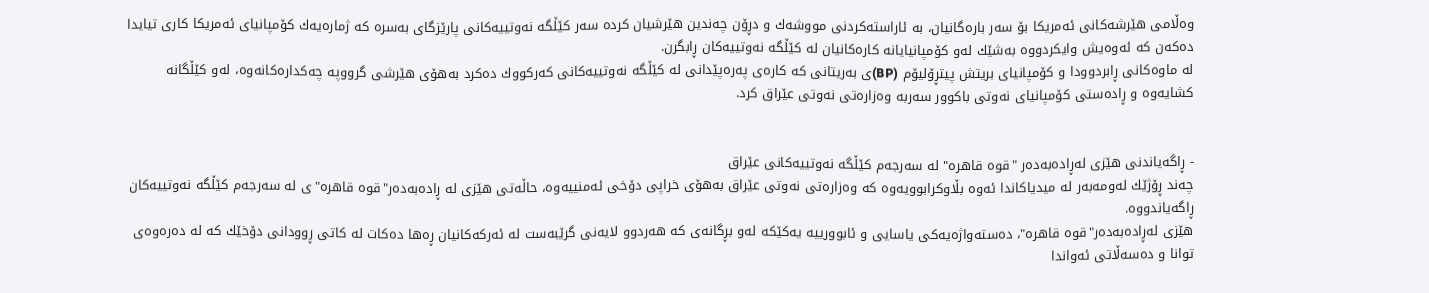وەڵامی ھێرشەكانی ئەمریكا بۆ سەر بارەگانیان، بە ئاراستەكردنی مووشەك و دڕۆن چەندین ھێرشیان كردە سەر كێڵگە نەوتییەكانی پارێزگای بەسرە كە ژمارەیەك كۆمپانیای ئەمریكا كاری تیایدا دەكەن كە ئەوەیش وایكردووە بەشێك لەو كۆمپانیایانە كارەكانیان لە كێڵگە نەوتییەكان ڕابگرن.
لە ماوەكانی ڕابردوودا و كۆمپانیای بریتش پیتڕۆلیۆم (BP)ی بەریتانی كە كارەی پەرەپێدانی لە كێڵگە نەوتییەكانی كەركووك دەكرد بەھۆی ھێرشی گرووپە چەكدارەكانەوە، لەو كێڵگانە كشایەوە و ڕادەستی كۆمپانیای نەوتی باكوور سەربە وەزارەتی نەوتی عێراق كرد.


- ڕاگەیاندنی ھێزی لەڕادەبەدەر "قوە قاھرە" لە سەرجەم كێڵگە نەوتییەكانی عێراق
چەند ڕۆژێك لەومەبەر لە میدیاكاندا ئەوە بڵاوكرابوویەوە كە وەزارەتی نەوتی عێراق بەھۆی خراپی دۆخی ئەمنییەوە، حاڵەتی ھێزی لە ڕادەبەدەر"قوە قاھرە"ی لە سەرجەم كێڵگە نەوتییەكان ڕاگەیاندووە.
ھێزی لەڕادەبەدەر"قوە قاھرە"، دەستەواژەیەكی یاسایی و ئابوورییە یەكێكە لەو بڕگانەی كە ھەردوو لایەنی گرێبەست لە ئەركەكانیان ڕەھا دەكات لە كاتی ڕوودانی دۆخێك كە لە دەرەوەی توانا و دەسەڵاتی ئەواندا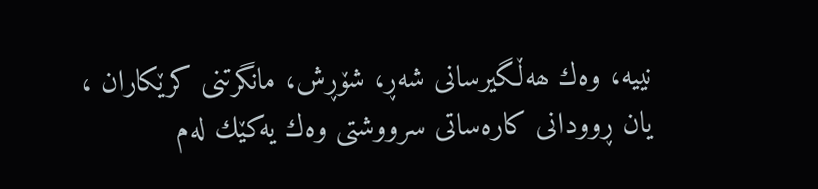نییە، وەك ھەڵگیرسانی شەڕ، شۆڕش، مانگرتنی كرێكاران ، یان ڕوودانی كارەساتی سرووشتی وەك یەكێك لەم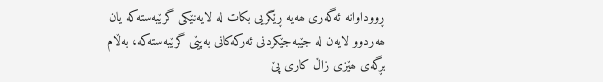ڕووداوانە ئەگەری ھەیە ڕێگریی بكات لە لایەنێكی گرێبەستەكە یان ھەردوو لایەن لە جێبەجێكردنی ئەركەكانی بەپێی گرێبەستەكە، بەڵام بڕگەی ھێزی زاڵ كاری پێ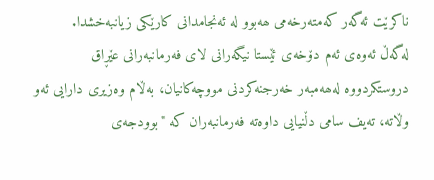ناكرێت ئەگەر كەمتەرخەمی ھەبوو لە ئەنجامدانی كارێكی زیانبەخشدا.
لەگەڵ ئەوەی ئەم دۆخەی ئێستا نیگەرانی لای فەرمانبەرانی عێڕاق دروستكردووە لەھەمبەر خەرجنەكردنی مووچەكانیان، بەڵام وەزیری دارایی ئەو وڵاتە، تەیف سامی دڵنیایی داوەتە فەرمانبەران كە "بوودجەی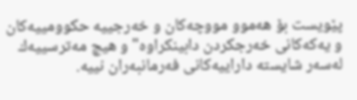پێویست بۆ ھەموو مووچەكان و خەرجییە حكوومییەكان و یەكەكانی خەرجكردن دابینكراوە" و ھیچ مەترسییەك لەسەر شایستە داراییەكانی فەرمانبەران نییە.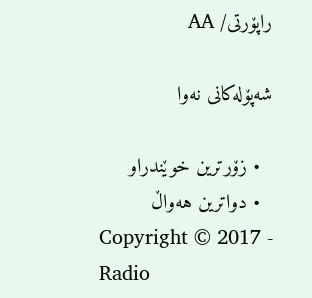راپۆرتی/ AA

شەپۆلەکانی نەوا

  • زۆرترین خوێندراو
  • دواترین هەواڵ
Copyright © 2017 - Radio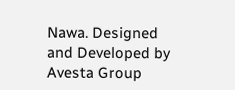Nawa. Designed and Developed by Avesta Group